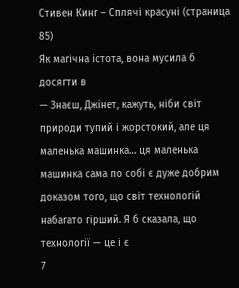Стивен Кинг – Сплячі красуні (страница 85)
Як магічна істота, вона мусила б досягти в
— Знаєш, Джінет, кажуть, ніби світ природи тупий і жорстокий, але ця маленька машинка… ця маленька машинка сама по собі є дуже добрим доказом того, що світ технологій набагато гірший. Я б сказала, що технології — це і є
7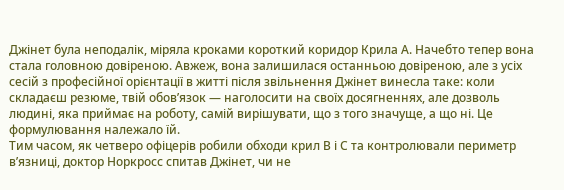Джінет була неподалік, міряла кроками короткий коридор Крила А. Начебто тепер вона стала головною довіреною. Авжеж, вона залишилася останньою довіреною, але з усіх сесій з професійної орієнтації в житті після звільнення Джінет винесла таке: коли складаєш резюме, твій обов’язок — наголосити на своїх досягненнях, але дозволь людині, яка приймає на роботу, самій вирішувати, що з того значуще, а що ні. Це формулювання належало їй.
Тим часом, як четверо офіцерів робили обходи крил В і С та контролювали периметр в’язниці, доктор Норкросс спитав Джінет, чи не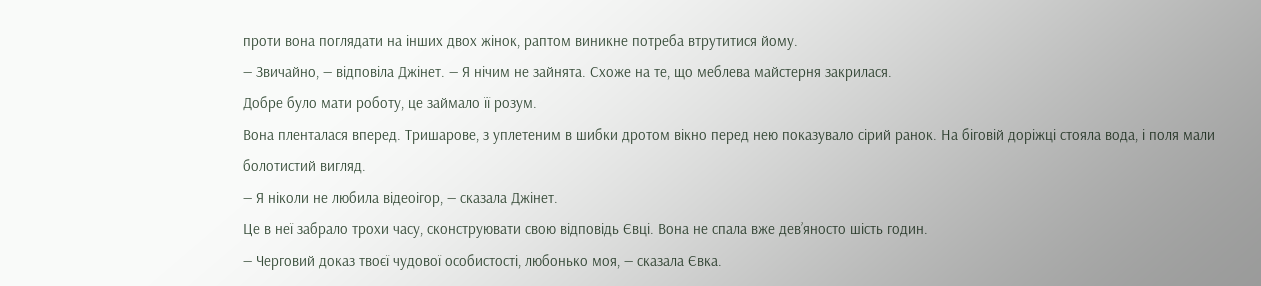проти вона поглядати на інших двох жінок, раптом виникне потреба втрутитися йому.
— Звичайно, — відповіла Джінет. — Я нічим не зайнята. Схоже на те, що меблева майстерня закрилася.
Добре було мати роботу, це займало її розум.
Вона пленталася вперед. Тришарове, з уплетеним в шибки дротом вікно перед нею показувало сірий ранок. На біговій доріжці стояла вода, і поля мали болотистий вигляд.
— Я ніколи не любила відеоігор, — сказала Джінет.
Це в неї забрало трохи часу, сконструювати свою відповідь Євці. Вона не спала вже дев’яносто шість годин.
— Черговий доказ твоєї чудової особистості, любонько моя, — сказала Євка.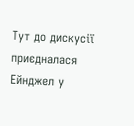Тут до дискусії приєдналася Ейнджел у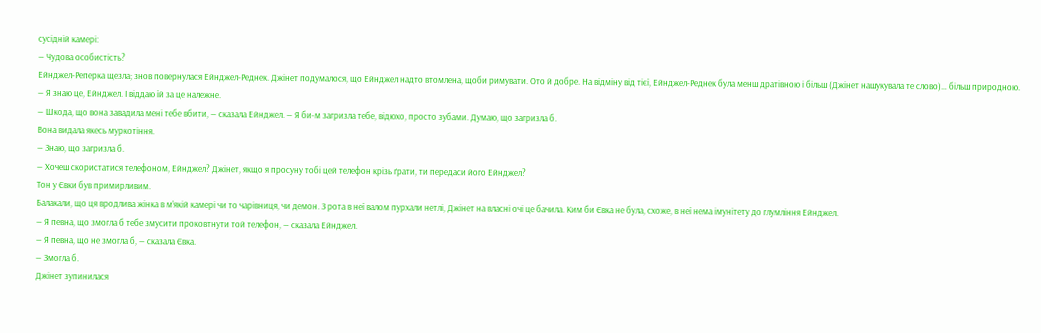сусідній камері:
— Чудова особистість?
Ейнджел-Реперка щезла; знов повернулася Ейнджел-Реднек. Джінет подумалося, що Ейнджел надто втомлена, щоби римувати. Ото й добре. На відміну від тієї, Ейнджел-Реднек була менш дратівною і більш (Джінет нашукувала те слово)… більш природною.
— Я знаю це, Ейнджел. І віддаю їй за це належне.
— Шкода, що вона завадила мені тебе вбити, — сказала Ейнджел. — Я би-м загризла тебе, відюхо, просто зубами. Думаю, що загризла б.
Вона видала якесь муркотіння.
— Знаю, що загризла б.
— Хочеш скористатися телефоном, Ейнджел? Джінет, якщо я просуну тобі цей телефон крізь ґрати, ти передаси його Ейнджел?
Тон у Євки був примирливим.
Балакали, що ця вродлива жінка в м’якій камері чи то чарівниця, чи демон. З рота в неї валом пурхали нетлі, Джінет на власні очі це бачила. Ким би Євка не була, схоже, в неї нема імунітету до глумління Ейнджел.
— Я певна, що змогла б тебе змусити проковтнути той телефон, — сказала Ейнджел.
— Я певна, що не змогла б, — сказала Євка.
— Змогла б.
Джінет зупинилася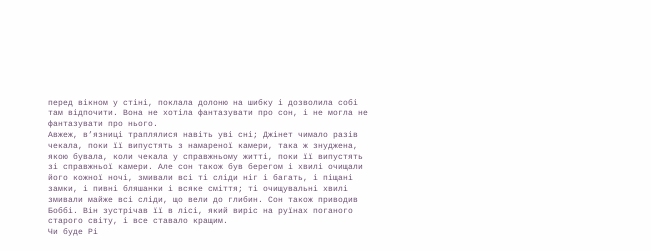перед вікном у стіні, поклала долоню на шибку і дозволила собі там відпочити. Вона не хотіла фантазувати про сон, і не могла не фантазувати про нього.
Авжеж, в’язниці траплялися навіть уві сні; Джінет чимало разів чекала, поки її випустять з намареної камери, така ж знуджена, якою бувала, коли чекала у справжньому житті, поки її випустять зі справжньої камери. Але сон також був берегом і хвилі очищали його кожної ночі, змивали всі ті сліди ніг і багать, і піщані замки, і пивні бляшанки і всяке сміття; ті очищувальні хвилі змивали майже всі сліди, що вели до глибин. Сон також приводив Боббі. Він зустрічав її в лісі, який виріс на руїнах поганого старого світу, і все ставало кращим.
Чи буде Рі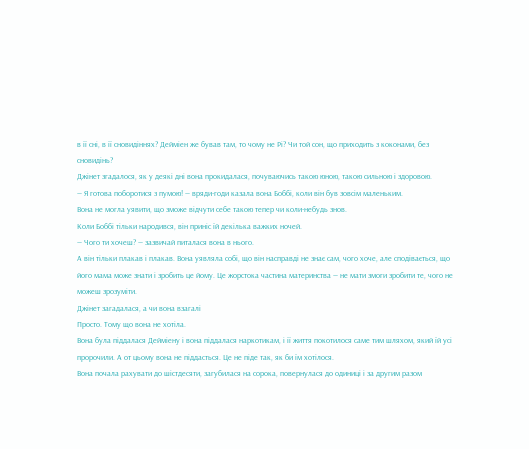в її сні, в її сновидіннях? Дейміен же бував там, то чому не Рі? Чи той сон, що приходить з коконами, без сновидінь?
Джінет згадалося, як у деякі дні вона прокидалася, почуваючись такою юною, такою сильною і здоровою.
— Я готова поборотися з пумою! — вряди-годи казала вона Боббі, коли він був зовсім маленьким.
Вона не могла уявити, що зможе відчути себе такою тепер чи коли-небудь знов.
Коли Боббі тільки народився, він приніс їй декілька важких ночей.
— Чого ти хочеш? — зазвичай питалася вона в нього.
А він тільки плакав і плакав. Вона уявляла собі, що він насправді не знає сам, чого хоче, але сподівається, що його мама може знати і зробить це йому. Це жорстока частина материнства — не мати змоги зробити те, чого не можеш зрозуміти.
Джінет загадалася, а чи вона взагалі
Просто. Тому що вона не хотіла.
Вона була піддалася Дейміену і вона піддалася наркотикам, і її життя покотилося саме тим шляхом, який їй усі пророчили. А от цьому вона не піддасться. Це не піде так, як би їм хотілося.
Вона почала рахувати до шістдесяти, загубилася на сорока, повернулася до одиниці і за другим разом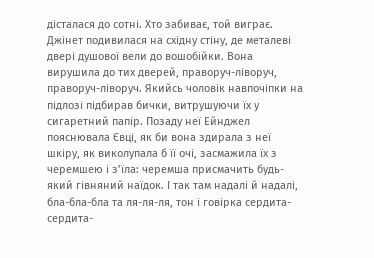дісталася до сотні. Хто забиває, той виграє.
Джінет подивилася на східну стіну, де металеві двері душової вели до вошобійки. Вона вирушила до тих дверей, праворуч-ліворуч, праворуч-ліворуч. Якийсь чоловік навпочіпки на підлозі підбирав бички, витрушуючи їх у сигаретний папір. Позаду неї Ейнджел пояснювала Євці, як би вона здирала з неї шкіру, як виколупала б її очі, засмажила їх з черемшею і з’їла: черемша присмачить будь-який гівняний наїдок. І так там надалі й надалі, бла-бла-бла та ля-ля-ля, тон і говірка сердита-сердита-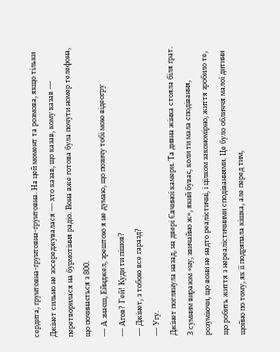сердита, ґрунтовна-ґрунтовна-ґрунтовна. На цей момент та розмова, якщо тільки Джінет сильно не зосереджувалася — хто казав, що казав, кому казав — перетворилася на бурмотіння радіо. Вона вже готова була почути номер телефона, що починається з 800.
— А знаєш, Ейнджел, зрештою я не думаю, що позичу тобі мою відеогру
— Агов? Гей! Куди ти пішов?
— Джінет, з тобою все гаразд?
— Угу.
Джінет поглянула назад, на двері Євчиної камери. Та дивна жінка стояла біля ґрат. З сумним виразом «ну, звичайно ж», який буває, коли ти мала сподівання, розуміючи, що вони не надто реалістичні, і цілком закономірно, життя зробило те, що робить життя з нереалістичними сподіваннями. Це було обличчя малої дитини щойно по тому, як її подряпала кішка, але перед тим,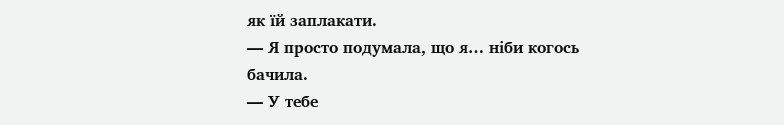як їй заплакати.
— Я просто подумала, що я… ніби когось бачила.
— У тебе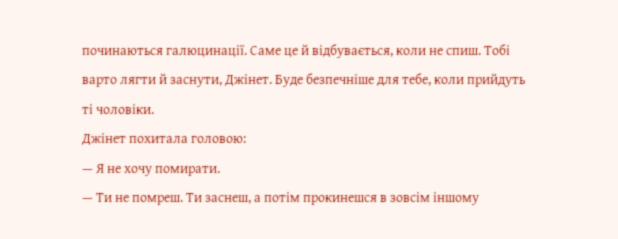починаються галюцинації. Саме це й відбувається, коли не спиш. Тобі варто лягти й заснути, Джінет. Буде безпечніше для тебе, коли прийдуть ті чоловіки.
Джінет похитала головою:
— Я не хочу помирати.
— Ти не помреш. Ти заснеш, а потім прокинешся в зовсім іншому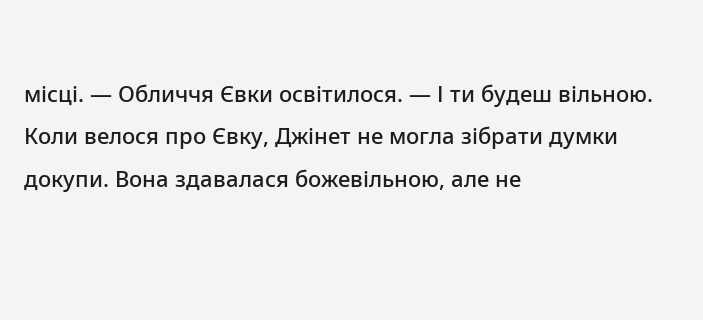місці. — Обличчя Євки освітилося. — І ти будеш вільною.
Коли велося про Євку, Джінет не могла зібрати думки докупи. Вона здавалася божевільною, але не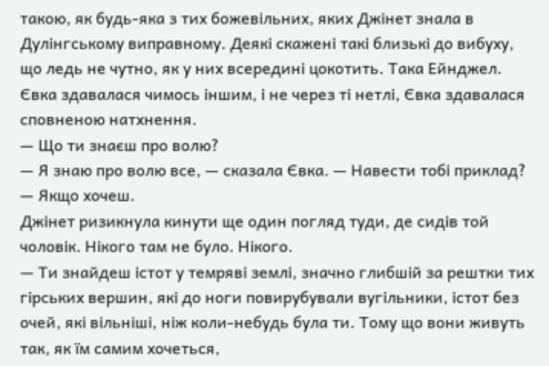такою, як будь-яка з тих божевільних, яких Джінет знала в Дулінгському виправному. Деякі скажені такі близькі до вибуху, що ледь не чутно, як у них всередині цокотить. Така Ейнджел. Євка здавалася чимось іншим, і не через ті нетлі, Євка здавалася сповненою натхнення.
— Що ти знаєш про волю?
— Я знаю про волю все, — сказала Євка. — Навести тобі приклад?
— Якщо хочеш.
Джінет ризикнула кинути ще один погляд туди, де сидів той чоловік. Нікого там не було. Нікого.
— Ти знайдеш істот у темряві землі, значно глибшій за рештки тих гірських вершин, які до ноги повирубували вугільники, істот без очей, які вільніші, ніж коли-небудь була ти. Тому що вони живуть так, як їм самим хочеться,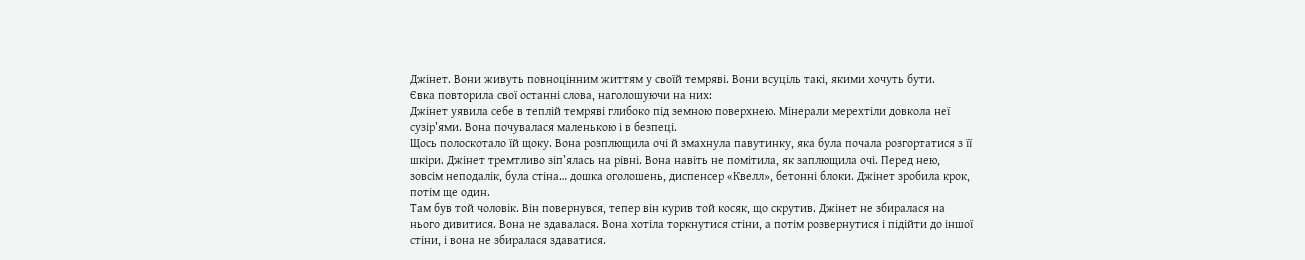Джінет. Вони живуть повноцінним життям у своїй темряві. Вони всуціль такі, якими хочуть бути.
Євка повторила свої останні слова, наголошуючи на них:
Джінет уявила себе в теплій темряві глибоко під земною поверхнею. Мінерали мерехтіли довкола неї сузір’ями. Вона почувалася маленькою і в безпеці.
Щось полоскотало їй щоку. Вона розплющила очі й змахнула павутинку, яка була почала розгортатися з її шкіри. Джінет тремтливо зіп’ялась на рівні. Вона навіть не помітила, як заплющила очі. Перед нею, зовсім неподалік, була стіна… дошка оголошень, диспенсер «Квелл», бетонні блоки. Джінет зробила крок, потім ще один.
Там був той чоловік. Він повернувся, тепер він курив той косяк, що скрутив. Джінет не збиралася на нього дивитися. Вона не здавалася. Вона хотіла торкнутися стіни, а потім розвернутися і підійти до іншої стіни, і вона не збиралася здаватися.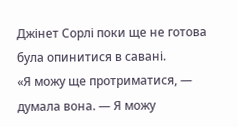Джінет Сорлі поки ще не готова була опинитися в савані.
«Я можу ще протриматися, — думала вона. — Я можу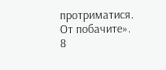протриматися. От побачите».
8